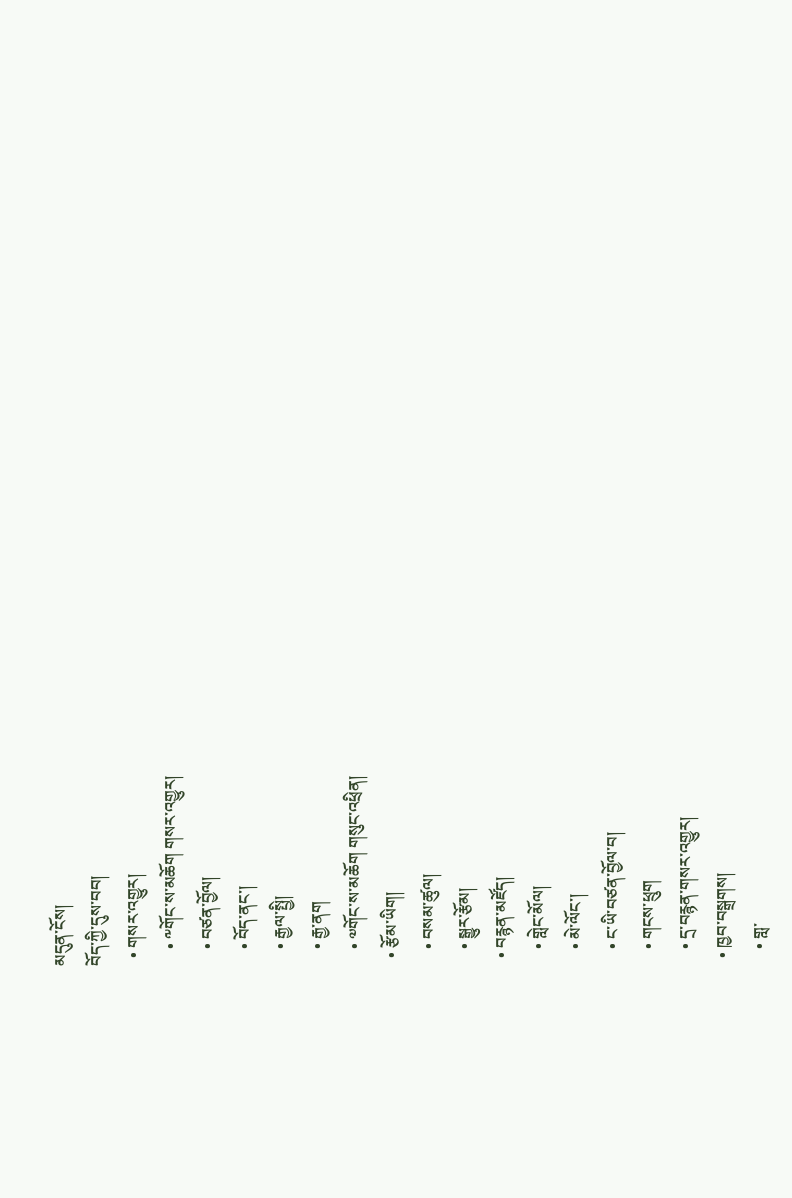མདུན་ངོས།
བོད་ཀྱི་དུས་བབ།
  • གསར་འགྱུར།
    • ༸གོང་ས་མཆོག གསར་འགྱུར།
    • བཙན་བྱོལ།
    • བོད་ནང་།
    • རྒྱལ་སྤྱི།
    • རྒྱ་ནག
    • ༧གོང་ས་མཆོག གསུང་འཕྲིན།
  • རྩོམ་ཡིག།
    • བསམ་ཚུལ།
    • སྒྱུར་རྩོམ།
  • བརྙན་མཛོད།
    • གླེང་མོལ།
    • མེ་ལོང་།
    • ང་ཡི་བཙན་བྱོལ་བ།
    • གངས་ཕྲུག
    • དྲ་བརྙན་གསར་འགྱུར།
  • ཁྱབ་བསྒྲགས།
    • གླ་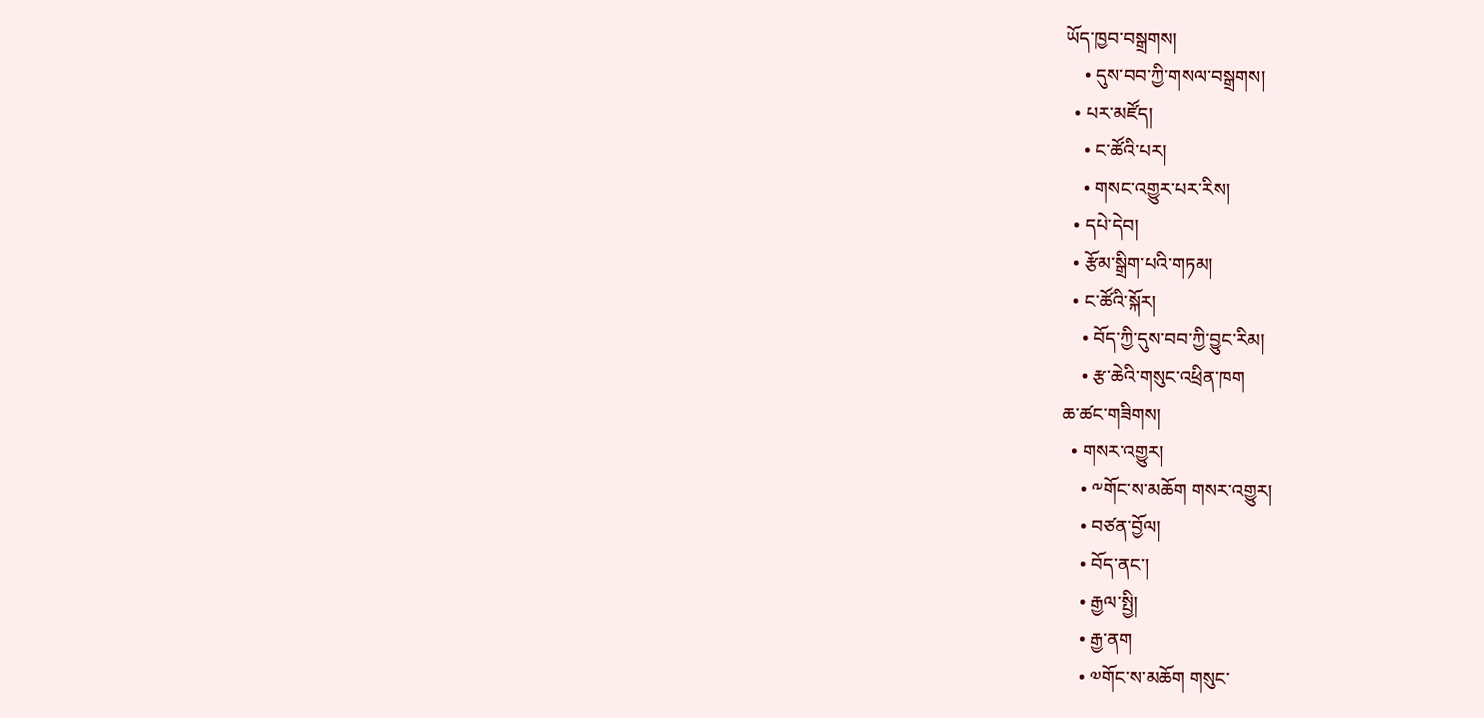ཡོད་ཁྱབ་བསྒྲགས།
    • དུས་བབ་ཀྱི་གསལ་བསྒྲགས།
  • པར་མཛོད།
    • ང་ཚོའི་པར།
    • གསང་འགྱུར་པར་རིས།
  • དཔེ་དེབ།
  • རྩོམ་སྒྲིག་པའི་གཏམ།
  • ང་ཚོའི་སྐོར།
    • བོད་ཀྱི་དུས་བབ་ཀྱི་བྱུང་རིམ།
    • རྩ་ཆེའི་གསུང་འཕྲིན་ཁག
ཆ་ཚང་གཟིགས།
  • གསར་འགྱུར།
    • ༸གོང་ས་མཆོག གསར་འགྱུར།
    • བཙན་བྱོལ།
    • བོད་ནང་།
    • རྒྱལ་སྤྱི།
    • རྒྱ་ནག
    • ༧གོང་ས་མཆོག གསུང་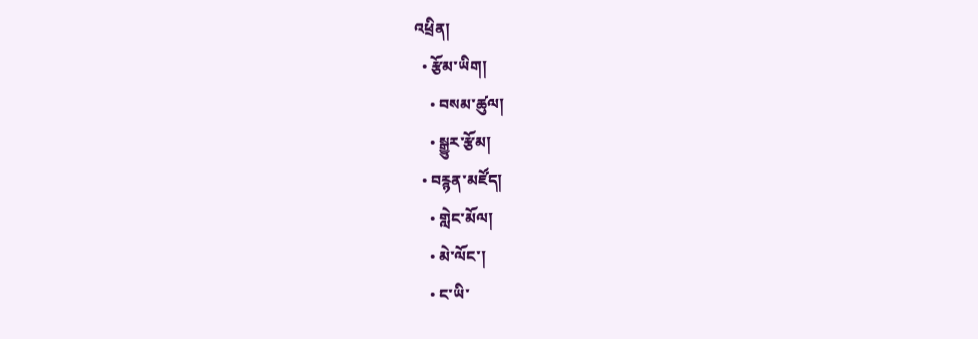འཕྲིན།
  • རྩོམ་ཡིག།
    • བསམ་ཚུལ།
    • སྒྱུར་རྩོམ།
  • བརྙན་མཛོད།
    • གླེང་མོལ།
    • མེ་ལོང་།
    • ང་ཡི་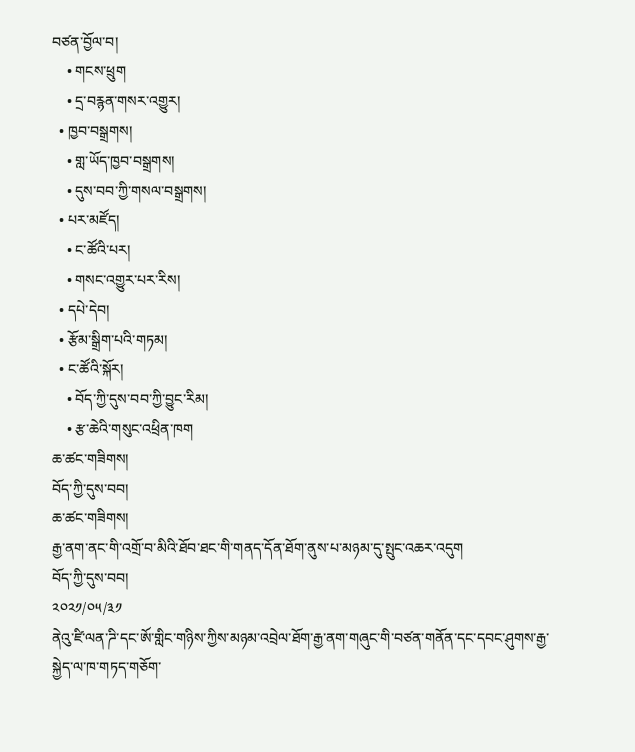བཙན་བྱོལ་བ།
    • གངས་ཕྲུག
    • དྲ་བརྙན་གསར་འགྱུར།
  • ཁྱབ་བསྒྲགས།
    • གླ་ཡོད་ཁྱབ་བསྒྲགས།
    • དུས་བབ་ཀྱི་གསལ་བསྒྲགས།
  • པར་མཛོད།
    • ང་ཚོའི་པར།
    • གསང་འགྱུར་པར་རིས།
  • དཔེ་དེབ།
  • རྩོམ་སྒྲིག་པའི་གཏམ།
  • ང་ཚོའི་སྐོར།
    • བོད་ཀྱི་དུས་བབ་ཀྱི་བྱུང་རིམ།
    • རྩ་ཆེའི་གསུང་འཕྲིན་ཁག
ཆ་ཚང་གཟིགས།
བོད་ཀྱི་དུས་བབ།
ཆ་ཚང་གཟིགས།
རྒྱ་ནག་ནང་གི་འགྲོ་བ་མིའི་ཐོབ་ཐང་གི་གནད་དོན་ཐོག་ནུས་པ་མཉམ་དུ་སྤུང་འཆར་འདུག
བོད་ཀྱི་དུས་བབ།
༢༠༢༡/༠༥/༣༡
ནེའུ་ཛི་ལན་ཌི་དང་ཨོ་གླིང་གཉིས་ཀྱིས་མཉམ་འབྲེལ་ཐོག་རྒྱ་ནག་གཞུང་གི་བཙན་གནོན་དང་དབང་ཤུགས་རྒྱ་སྐྱེད་ལ་ཁ་གཏད་གཅོག་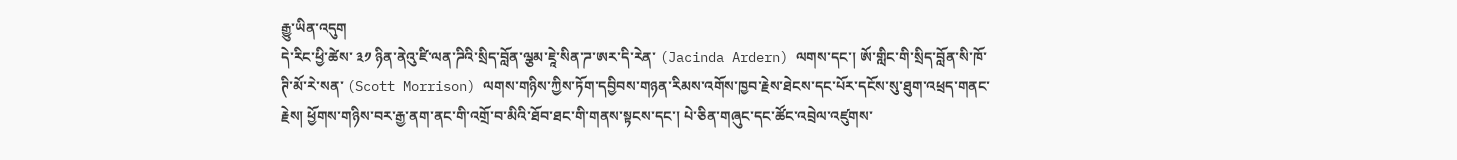རྒྱུ་ཡིན་འདུག
དེ་རིང་ཕྱི་ཚེས་ ༣༡ ཉིན་ནེའུ་ཛི་ལན་ཌིའི་སྲིད་བློན་ལྕམ་ཇཱེ་སིན་ཌ་ཨར་དི་རེན་ (Jacinda Ardern) ལགས་དང་། ཨོ་གླིང་གི་སྲིད་བློན་སི་ཁོ་ཊི་མོ་རེ་སན་ (Scott Morrison) ལགས་གཉིས་ཀྱིས་ཏོག་དབྱིབས་གཉན་རིམས་འགོས་ཁྱབ་རྗེས་ཐེངས་དང་པོར་དངོས་སུ་ཐུག་འཕྲད་གནང་རྗེས། ཕྱོགས་གཉིས་བར་རྒྱ་ནག་ནང་གི་འགྲོ་བ་མིའི་ཐོབ་ཐང་གི་གནས་སྟངས་དང་། པེ་ཅིན་གཞུང་དང་ཚོང་འབྲེལ་འཛུགས་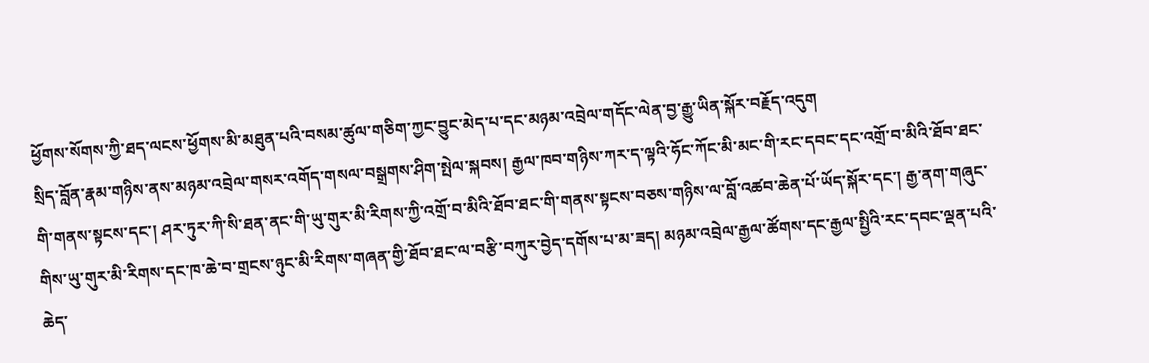ཕྱོགས་སོགས་ཀྱི་ཐད་ལངས་ཕྱོགས་མི་མཐུན་པའི་བསམ་ཚུལ་གཅིག་ཀྱང་བྱུང་མེད་པ་དང་མཉམ་འབྲེལ་གདོང་ལེན་བྱ་རྒྱུ་ཡིན་སྐོར་བརྗོད་འདུག
སྲིད་བློན་རྣམ་གཉིས་ནས་མཉམ་འབྲེལ་གསར་འགོད་གསལ་བསྒྲགས་ཤིག་སྤེལ་སྐབས། རྒྱལ་ཁབ་གཉིས་ཀར་ད་ལྟའི་ཧོང་ཀོང་མི་མང་གི་རང་དབང་དང་འགྲོ་བ་མིའི་ཐོབ་ཐང་གི་གནས་སྟངས་དང་། ཤར་ཏུར་ཀི་སི་ཐན་ནང་གི་ཡུ་གུར་མི་རིགས་ཀྱི་འགྲོ་བ་མིའི་ཐོབ་ཐང་གི་གནས་སྟངས་བཅས་གཉིས་ལ་བློ་འཚབ་ཆེན་པོ་ཡོད་སྐོར་དང་། རྒྱ་ནག་གཞུང་གིས་ཡུ་གུར་མི་རིགས་དང་ཁ་ཆེ་བ་གྲངས་ཉུང་མི་རིགས་གཞན་གྱི་ཐོབ་ཐང་ལ་བརྩི་བཀུར་བྱེད་དགོས་པ་མ་ཟད། མཉམ་འབྲེལ་རྒྱལ་ཚོགས་དང་རྒྱལ་སྤྱིའི་རང་དབང་ལྡན་པའི་ཆེད་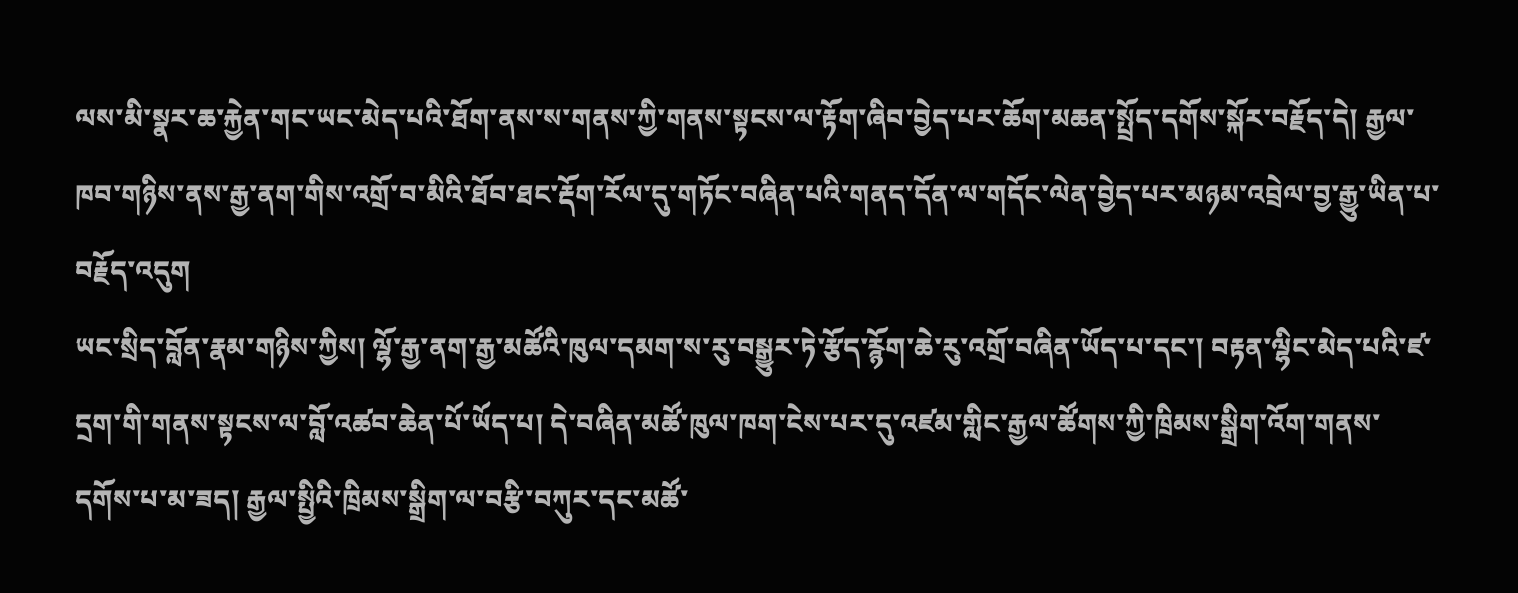ལས་མི་སྣར་ཆ་རྐྱེན་གང་ཡང་མེད་པའི་ཐོག་ནས་ས་གནས་ཀྱི་གནས་སྟངས་ལ་རྟོག་ཞིབ་བྱེད་པར་ཆོག་མཆན་སྤྲོད་དགོས་སྐོར་བརྗོད་དེ། རྒྱལ་ཁབ་གཉིས་ནས་རྒྱ་ནག་གིས་འགྲོ་བ་མིའི་ཐོབ་ཐང་རྡོག་རོལ་དུ་གཏོང་བཞིན་པའི་གནད་དོན་ལ་གདོང་ལེན་བྱེད་པར་མཉམ་འབྲེལ་བྱ་རྒྱུ་ཡིན་པ་བརྗོད་འདུག
ཡང་སྲིད་བློན་རྣམ་གཉིས་ཀྱིས། ལྷོ་རྒྱ་ནག་རྒྱ་མཚོའི་ཁུལ་དམག་ས་རུ་བསྒྱུར་ཏེ་རྩོད་རྙོག་ཆེ་རུ་འགྲོ་བཞིན་ཡོད་པ་དང་། བརྟན་ལྷིང་མེད་པའི་ཛ་དྲག་གི་གནས་སྟངས་ལ་བློ་འཚབ་ཆེན་པོ་ཡོད་པ། དེ་བཞིན་མཚོ་ཁུལ་ཁག་ངེས་པར་དུ་འཛམ་གླིང་རྒྱལ་ཚོགས་ཀྱི་ཁྲིམས་སྒྲིག་འོག་གནས་དགོས་པ་མ་ཟད། རྒྱལ་སྤྱིའི་ཁྲིམས་སྒྲིག་ལ་བརྩི་བཀུར་དང་མཚོ་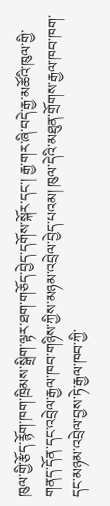ཁུལ་གྱི་རྩོད་རྙོག་ཁག་ཁྲིམས་སྒྲིག་ལྟར་ཐག་གཅོད་བྱེད་དགོས་སྐོར་དང་། རྒྱ་གར་ཞི་བདེ་རྒྱ་མཚོའི་ཁུལ་གྱི་གནད་དོན་དང་འབྲེལ་རྒྱལ་ཁབ་གཉིས་ཀྱིས་མཉམ་འབྲེལ་བྱེད་པའམ། ཁུལ་དེའི་མཐུན་གྲོགས་རྒྱལ་ཁབ་ཁག་དང་མཉམ་འབྲེལ་བྱས་ཏེ་རྒྱལ་ཁབ་ཀྱི་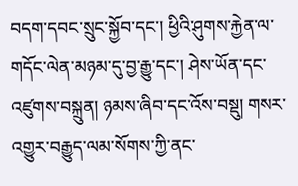བདག་དབང་སྲུང་སྐྱོབ་དང་། ཕྱིའི་ཤུགས་རྐྱེན་ལ་གདོང་ལེན་མཉམ་དུ་བྱ་རྒྱུ་དང་། ཤེས་ཡོན་དང་འཛུགས་བསྐྲུན། ཉམས་ཞིབ་དང་འོས་བསྡུ། གསར་འགྱུར་བརྒྱུད་ལམ་སོགས་ཀྱི་ནང་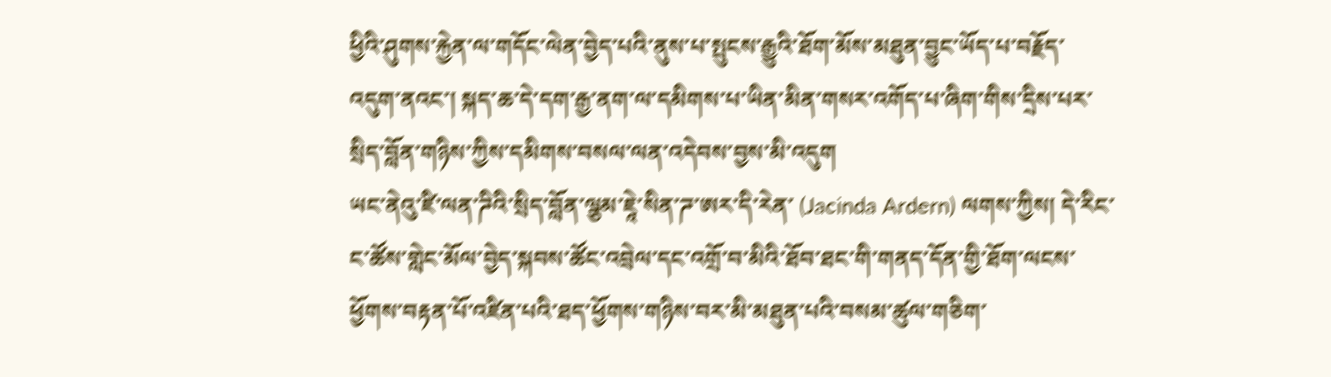ཕྱིའི་ཤུགས་རྐྱེན་ལ་གདོང་ལེན་བྱེད་པའི་ནུས་པ་སྤུངས་རྒྱུའི་ཐོག་མོས་མཐུན་བྱུང་ཡོད་པ་བརྗོད་འདུག་ནའང་། སྐད་ཆ་དེ་དག་རྒྱ་ནག་ལ་དམིགས་པ་ཡིན་མིན་གསར་འགོད་པ་ཞིག་གིས་དྲིས་པར་སྲིད་བློན་གཉིས་ཀྱིས་དམིགས་བསལ་ལན་འདེབས་བྱས་མི་འདུག
ཡང་ནེའུ་ཛི་ལན་ཌིའི་སྲིད་བློན་ལྕམ་ཇཱེ་སིན་ཌ་ཨར་དི་རེན་ (Jacinda Ardern) ལགས་ཀྱིས། དེ་རིང་ང་ཚོས་གླེང་མོལ་བྱེད་སྐབས་ཚོང་འབྲེལ་དང་འགྲོ་བ་མིའི་ཐོབ་ཐང་གི་གནད་དོན་གྱི་ཐོག་ལངས་ཕྱོགས་བརྟན་པོ་འཛིན་པའི་ཐད་ཕྱོགས་གཉིས་བར་མི་མཐུན་པའི་བསམ་ཚུལ་གཅིག་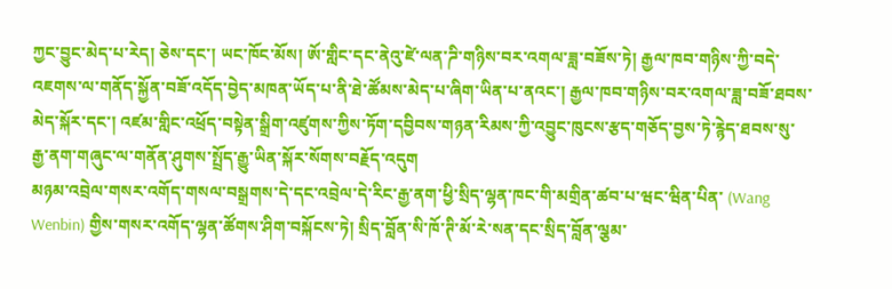ཀྱང་བྱུང་མེད་པ་རེད། ཅེས་དང་། ཡང་ཁོང་མོས། ཨོ་གླིང་དང་ནེའུ་ཛེ་ལན་ཌི་གཉིས་བར་འགལ་ཟླ་བཟོས་ཏེ། རྒྱལ་ཁབ་གཉིས་ཀྱི་བདེ་འཇགས་ལ་གནོད་སྐྱོན་བཟོ་འདོད་བྱེད་མཁན་ཡོད་པ་ནི་ཐེ་ཚོམས་མེད་པ་ཞིག་ཡིན་པ་ནའང་། རྒྱལ་ཁབ་གཉིས་བར་འགལ་ཟླ་བཟོ་ཐབས་མེད་སྐོར་དང་། འཛམ་གླིང་འཕྲོད་བསྟེན་སྒྲིག་འཛུགས་ཀྱིས་ཏོག་དབྱིབས་གཉན་རིམས་ཀྱི་འབྱུང་ཁུངས་རྩད་གཅོད་བྱས་ཏེ་རྙེད་ཐབས་སུ་རྒྱ་ནག་གཞུང་ལ་གནོན་ཤུགས་སྤྲོད་རྒྱུ་ཡིན་སྐོར་སོགས་བརྗོད་འདུག
མཉམ་འབྲེལ་གསར་འགོད་གསལ་བསྒྲགས་དེ་དང་འབྲེལ་དེ་རིང་རྒྱ་ནག་ཕྱི་སྲིད་ལྷན་ཁང་གི་མགྲིན་ཚབ་པ་ཝང་ཝིན་པིན་ (Wang Wenbin) གྱིས་གསར་འགོད་ལྷན་ཚོགས་ཤིག་བསྐོངས་ཏེ། སྲིད་བློན་སི་ཁོ་ཊི་མོ་རེ་སན་དང་སྲིད་བློན་ལྕམ་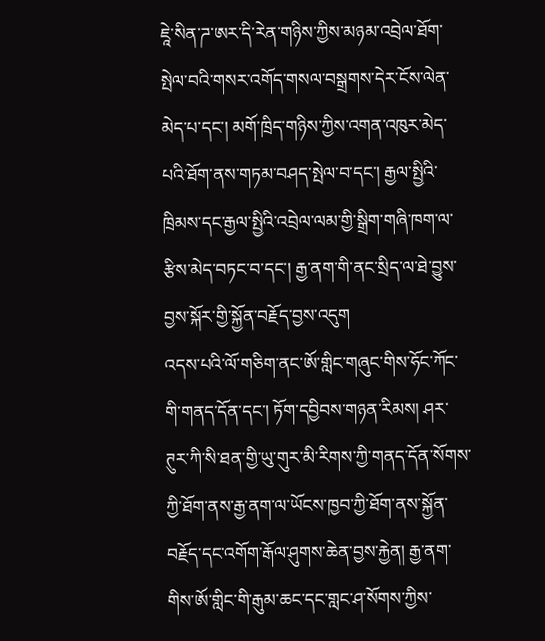ཇཱེ་སིན་ཌ་ཨར་དི་རེན་གཉིས་ཀྱིས་མཉམ་འབྲེལ་ཐོག་སྤེལ་བའི་གསར་འགོད་གསལ་བསྒྲགས་དེར་ངོས་ལེན་མེད་པ་དང་། མགོ་ཁྲིད་གཉིས་ཀྱིས་འགན་འཁུར་མེད་པའི་ཐོག་ནས་གཏམ་བཤད་སྤེལ་བ་དང་། རྒྱལ་སྤྱིའི་ཁྲིམས་དང་རྒྱལ་སྤྱིའི་འབྲེལ་ལམ་གྱི་སྒྲིག་གཞི་ཁག་ལ་རྩིས་མེད་བཏང་བ་དང་། རྒྱ་ནག་གི་ནང་སྲིད་ལ་ཐེ་བྱུས་བྱས་སྐོར་གྱི་སྐྱོན་བརྗོད་བྱས་འདུག
འདས་པའི་ལོ་གཅིག་ནང་ཨོ་གླིང་གཞུང་གིས་ཧོང་ཀོང་གི་གནད་དོན་དང་། ཏོག་དབྱིབས་གཉན་རིམས། ཤར་ཊུར་ཀི་སི་ཐན་གྱི་ཡུ་གུར་མི་རིགས་ཀྱི་གནད་དོན་སོགས་ཀྱི་ཐོག་ནས་རྒྱ་ནག་ལ་ཡོངས་ཁྱབ་ཀྱི་ཐོག་ནས་སྐྱོན་བརྗོད་དང་འགོག་རྒོལ་ཤུགས་ཆེན་བྱས་རྐྱེན། རྒྱ་ནག་གིས་ཨོ་གླིང་གི་རྒུམ་ཆང་དང་གླང་ཤ་སོགས་ཀྱིས་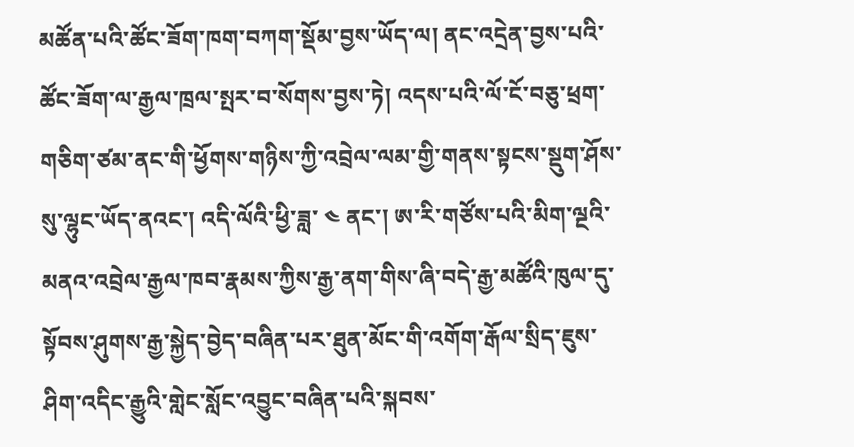མཚོན་པའི་ཚོང་ཟོག་ཁག་བཀག་སྡོམ་བྱས་ཡོད་ལ། ནང་འདྲེན་བྱས་པའི་ཚོང་ཟོག་ལ་རྒྱལ་ཁྲལ་སྤར་བ་སོགས་བྱས་ཏེ། འདས་པའི་ལོ་ངོ་བཅུ་ཕྲག་གཅིག་ཙམ་ནང་གི་ཕྱོགས་གཉིས་ཀྱི་འབྲེལ་ལམ་གྱི་གནས་སྟངས་སྡུག་ཤོས་སུ་ལྷུང་ཡོད་ནའང་། འདི་ལོའི་ཕྱི་ཟླ་ ༤ ནང་། ཨ་རི་གཙོས་པའི་མིག་ལྔའི་མནའ་འབྲེལ་རྒྱལ་ཁབ་རྣམས་ཀྱིས་རྒྱ་ནག་གིས་ཞི་བདེ་རྒྱ་མཚོའི་ཁུལ་དུ་སྟོབས་ཤུགས་རྒྱ་སྐྱེད་བྱེད་བཞིན་པར་ཐུན་མོང་གི་འགོག་རྒོལ་སྲིད་ཇུས་ཤིག་འདིང་རྒྱུའི་གླེང་སློང་འབྱུང་བཞིན་པའི་སྐབས་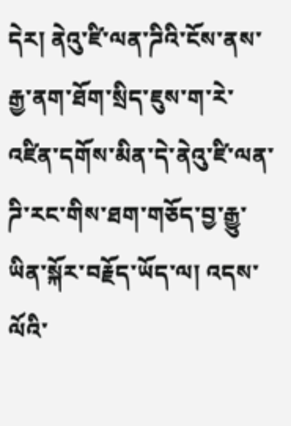དེར། ནེའུ་ཛི་ལན་ཌིའི་ངོས་ནས་རྒྱ་ནག་ཐོག་སྲིད་ཇུས་ག་རེ་འཛིན་དགོས་མིན་དེ་ནེའུ་ཛི་ལན་ཌི་རང་གིས་ཐག་གཅོད་བྱ་རྒྱུ་ཡིན་སྐོར་བརྗོད་ཡོད་ལ། འདས་ལོའི་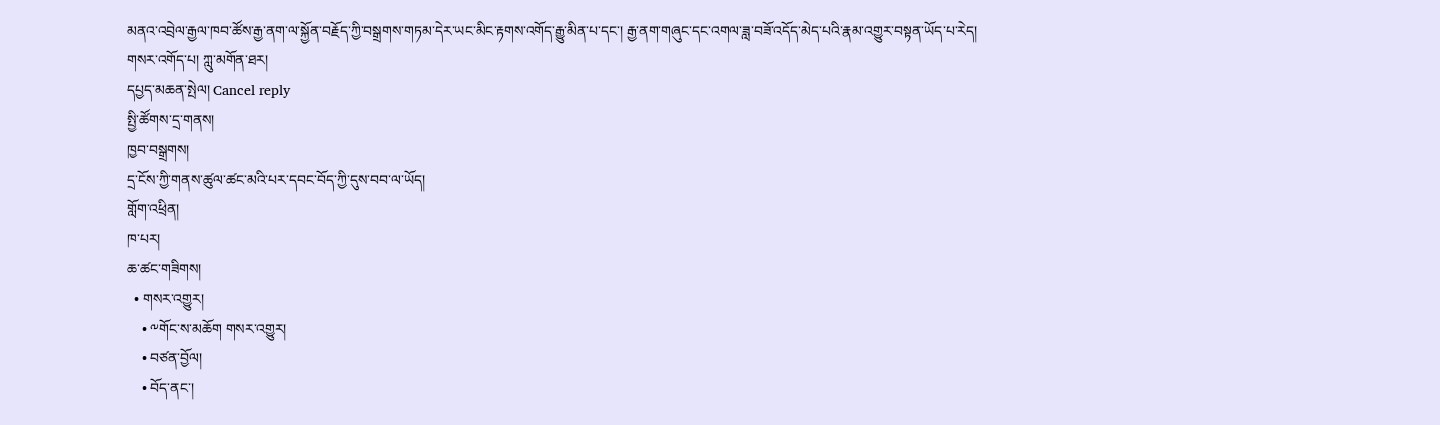མནའ་འབྲེལ་རྒྱལ་ཁབ་ཚོས་རྒྱ་ནག་ལ་སྐྱོན་བརྗོད་ཀྱི་བསྒྲགས་གཏམ་དེར་ཡང་མིང་རྟགས་འགོད་རྒྱུ་མིན་པ་དང་། རྒྱ་ནག་གཞུང་དང་འགལ་ཟླ་བཟོ་འདོད་མེད་པའི་རྣམ་འགྱུར་བསྟན་ཡོད་པ་རེད།
གསར་འགོད་པ། ཀླུ་མགོན་ཐར།
དཔྱད་མཆན་སྤེལ། Cancel reply
སྤྱི་ཚོགས་དྲ་གནས།
ཁྱབ་བསྒྲགས།
དྲ་ངོས་ཀྱི་གནས་ཚུལ་ཚང་མའི་པར་དབང་བོད་ཀྱི་དུས་བབ་ལ་ཡོད།
གློག་འཕྲིན།
ཁ་པར།
ཆ་ཚང་གཟིགས།
  • གསར་འགྱུར།
    • ༸གོང་ས་མཆོག གསར་འགྱུར།
    • བཙན་བྱོལ།
    • བོད་ནང་།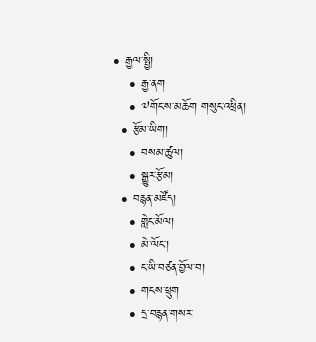• རྒྱལ་སྤྱི།
    • རྒྱ་ནག
    • ༧གོང་ས་མཆོག གསུང་འཕྲིན།
  • རྩོམ་ཡིག།
    • བསམ་ཚུལ།
    • སྒྱུར་རྩོམ།
  • བརྙན་མཛོད།
    • གླེང་མོལ།
    • མེ་ལོང་།
    • ང་ཡི་བཙན་བྱོལ་བ།
    • གངས་ཕྲུག
    • དྲ་བརྙན་གསར་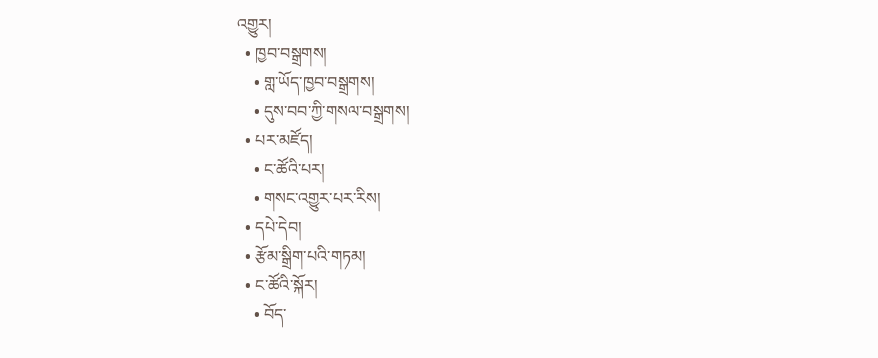འགྱུར།
  • ཁྱབ་བསྒྲགས།
    • གླ་ཡོད་ཁྱབ་བསྒྲགས།
    • དུས་བབ་ཀྱི་གསལ་བསྒྲགས།
  • པར་མཛོད།
    • ང་ཚོའི་པར།
    • གསང་འགྱུར་པར་རིས།
  • དཔེ་དེབ།
  • རྩོམ་སྒྲིག་པའི་གཏམ།
  • ང་ཚོའི་སྐོར།
    • བོད་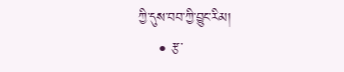ཀྱི་དུས་བབ་ཀྱི་བྱུང་རིམ།
    • རྩ་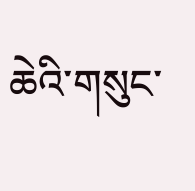ཆེའི་གསུང་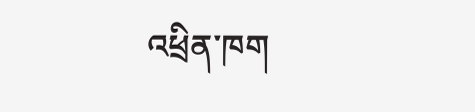འཕྲིན་ཁག